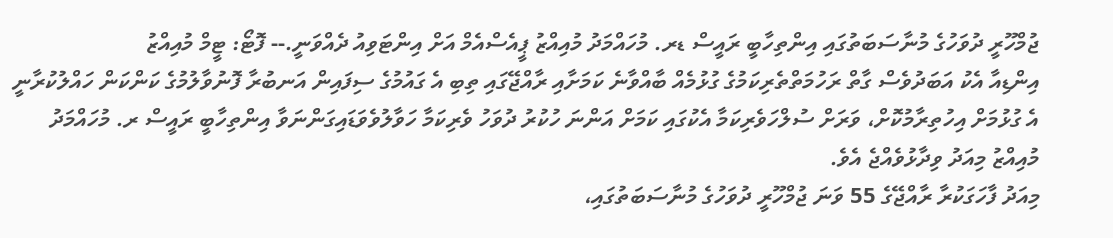ޖުމްހޫރީ ދުވަހުގެ މުނާސަބަތުގައި އިންތިހާބީ ރައީސް ޑރ. މުހައްމަދު މުއިއްޒު ޕީއެސްއެމް އަށް އިންޓަވިއު ދެއްވަނީ.-- ފޮޓޯ: ޓީމް މުއިއްޒު
އިންޑިއާ އެކު އަބަދުވެސް ގާތް ރަހުމަތްތެރިކަމުގެ ގުޅުމެއް ބާއްވާނެ ކަމަށާއި ރާއްޖޭގައި ތިބި އެ ގައުމުގެ ސިފައިން އަނބުރާ ފޮނުވާލުމުގެ ކަންކަން ހައްލުކުރާނީ އެ ގުޅުމަށް އިހުތިރާމުކޮށް، ވަރަށް ސުލްހަވެރިކަމާ އެކުގައި ކަމަށް އަންނަ ހުކުރު ދުވަހު ވެރިކަމާ ހަވާލުވެވަޑައިގަންނަވާ އިންތިހާބީ ރައީސް ރ. މުހައްމަދު މުއިއްޒު މިއަދު ވިދާޅުވެއްޖެ އެވެ.
މިއަދު ފާހަގަކުރާ ރާއްޖޭގެ 55 ވަނަ ޖުމްހޫރީ ދުވަހުގެ މުނާސަބަތުގައި،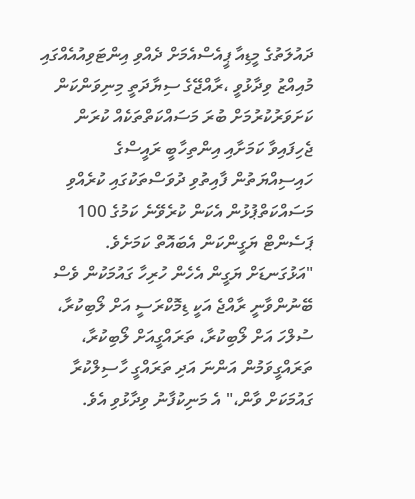ދައުލަތުގެ މީޑިއާ ޕީއެސްއެމަށް ދެއްވި އިންޓަވިއުއެއްގައި މުއިއްޒު ވިދާޅުވީ ،ރާއްޖޭގެ ސިޔާދަތީ މިނިވަންކަން ކަށަވަރުކުރުމަށް ބުރަ މަސައްކަތްތަކެއް ކުރަން ޖެހިފައިވާ ކަމަށާއި އިންތިހާބީ ރައީސްގެ ހައިސިއްޔަތުން ފާއިތުވި ދުވަސްތަކުގައި ކުރެއްވި މަސައްކަތްޕުޅުން އެކަން ކުރެވޭނެ ކަމުގެ 100 ޕަސެންޓް ޔަގީންކަން އެބައޮތް ކަމަށެވެ.
"އަޅުގަނޑަށް ޔަގީން އެހެން ހުރިހާ ގައުމަކުން ވެސް ބޭނުންވާނީ ރާއްޖެ އަކީ ޑިމޮކްރަސީ އަށް ލޯބިކުރާ، ސުލްހަ އަށް ލޯބިކުރާ، ތަރައްގީއަށް ލޯބިކުރާ، ތަރައްގީވަމުން އަންނަ އަދި ތަރައްގީ ހާސިލްކުރާ ގައުމަކަށް ވާން،" އެ މަނިކުފާނު ވިދާޅުވި އެވެ.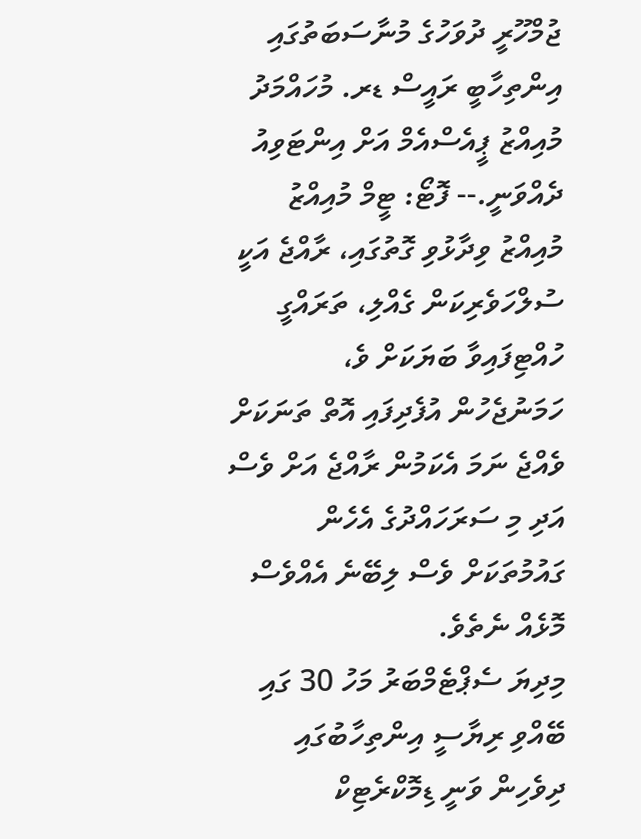ޖުމްހޫރީ ދުވަހުގެ މުނާސަބަތުގައި އިންތިހާބީ ރައީސް ޑރ. މުހައްމަދު މުއިއްޒު ޕީއެސްއެމް އަށް އިންޓަވިއު ދެއްވަނީ.-- ފޮޓޯ: ޓީމް މުއިއްޒު
މުއިއްޒު ވިދާޅުވި ގޮތުގައި، ރާއްޖެ އަކީ ސުލްހަވެރިކަން ގެއްލި، ތަރައްގީ ހުއްޓިފައިވާ ބަޔަކަށް ވެ، ހަމަނުޖެހުން އުފެދިފައި އޮތް ތަނަކަށް ވެއްޖެ ނަމަ އެކަމުން ރާއްޖެ އަށް ވެސް އަދި މި ސަރަހައްދުގެ އެހެން ގައުމުތަކަށް ވެސް ލިބޭނެ އެއްވެސް މޮޅެއް ނެތެވެ.
މިދިޔަ ސެޕްޓެމްބަރު މަހު 30 ގައި ބޭއްވި ރިޔާސީ އިންތިހާބުގައި ދިވެހިން ވަނީ ޑިމޮކްރެޓިކް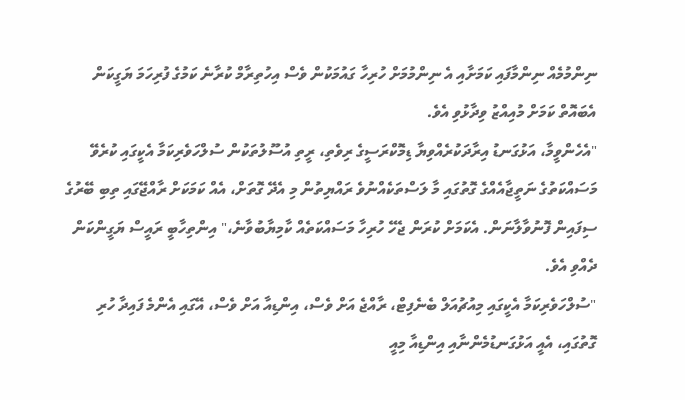ނިންމުމެއް ނިންމާފައި ކަމަށާއި އެ ނިންމުމަށް ހުރިހާ ގައުމަކުން ވެސް އިހުތިރާމް ކުރާނެ ކަމުގެ ފުރިހަމަ ޔަގީކަން އެބައޮތް ކަމަށް މުއިއްޒު ވިދާޅުވި އެވެ.
"އެހެންވީމާ، އަޅުގަނޑު އިރާދަކުރެއްވިޔާ ޑިމޮކްރަސީގެ ރިވެތި، ރީތި އުސޫލުތަކުން ސުލްހަވެރިކަމާ އެކީގައި ކުރެވޭ މަސައްކަތުގެ ނަތީޖާއެއްގެ ގޮތުގައި މާ ލަސްތަކެއްނުވެ ރައްޔިތުން މި އެދޭ ގޮތަށް، އެއް ކަމަކަށް ރާއްޖޭގައި ތިބި ބޭރުގެ ސިފައިން ފޮނުވާލާނަން. އެކަމަށް ކުރަން ޖެހޭ ހުރިހާ މަސައްކަތެއް ކާމިޔާބުވާނެ،" އިންތިހާބީ ރައީސް ޔަގީންކަން ދެއްވި އެވެ.
"ސުލްހަވެރިކަމާ އެކީގައި މިއުޗުއަލް ބެނެފިޓް، ރާއްޖެ އަށް ވެސް، އިންޑިއާ އަށް ވެސް، އޭގައި އެންމެ ފައިދާ ހުރި ގޮތުގައި، އެއީ އަޅުގަނޑުމެންނާއި އިންޑިއާ މިއީ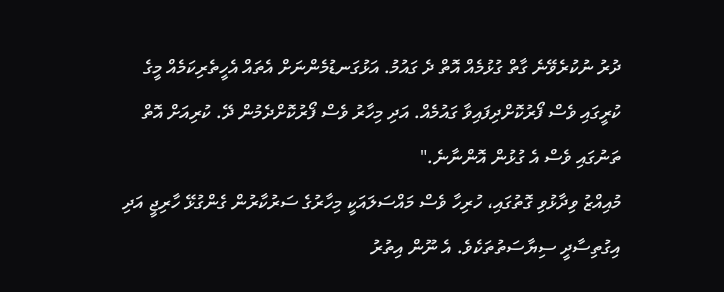ދުރު ނުކުރެވޭނެ ގާތް ގުޅުމެއް އޮތް ދެ ގައުމު. އަޅުގަނޑުމެންނަށް އެތައް އެހީތެރިކަމެއް މީގެ ކުރީގައި ވެސް ފޯރުކޮށްދިފައިވާ ގައުމެއް. އަދި މިހާރު ވެސް ފޯރުކޮށްދެމުން ދޭ. ކުރިއަށް އޮތް ތަނުގައި ވެސް އެ ގުޅުން އޮންނާނެ."
މުއިއްޒު ވިދާޅުވި ގޮތުގައި، ހުރިހާ ވެސް މައްސަލައަކީ މިހާރުގެ ސަރުކާރުން ގެންގުޅޭ ހާރިޖީ އަދި އިގުތިސާދީ ސިޔާސަތުތަކެވެ. އެ ނޫން އިތުރު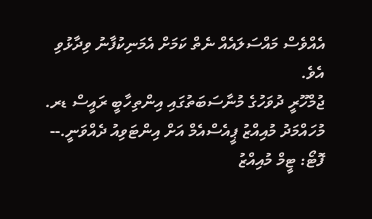އެއްވެސް މައްސަލައެއް ނެތް ކަމަށް އެމަނިކުފާނު ވިދާޅުވި އެވެ.
ޖުމްހޫރީ ދުވަހުގެ މުނާސަބަތުގައި އިންތިހާބީ ރައީސް ޑރ. މުހައްމަދު މުއިއްޒު ޕީއެސްއެމް އަށް އިންޓަވިއު ދެއްވަނީ.-- ފޮޓޯ: ޓީމް މުއިއްޒު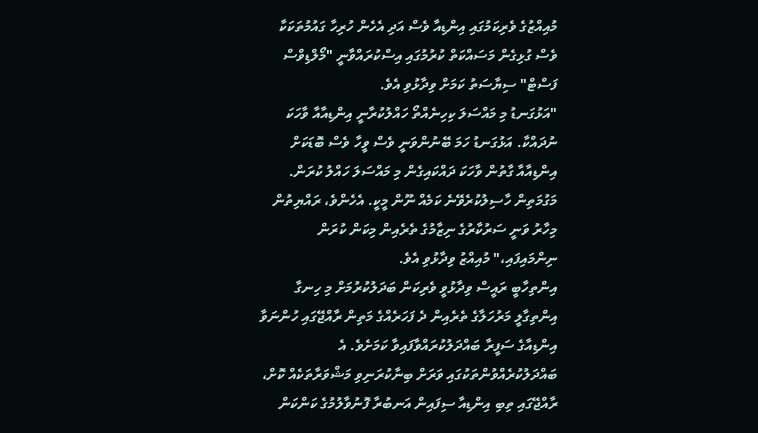މުއިއްޒުގެ ވެރިކަމުގައި އިންޑިއާ ވެސް އަދި އެހެން ހުރިހާ ގައުމުތަކަކާ ވެސް ގުޅިގެން މަސައްކަތް ކުރުމުގައި އިސްކުރައްވާނީ "މޯލްޑިވްސް ފަސްޓް" ސިޔާސަތު ކަމަށް ވިދާޅުވި އެވެ.
"އަޅުގަނޑު މި މައްސަލަ ކިހިނެއްތޯ ހައްލުކުރާނީ އިންޑިއާއާ ވާހަކަ ނުދައްކާ. އަޅުގަނޑު ހަމަ ބޭނުންވަނީ ވެސް ވީހާ ވެސް ބޮޑަކަށް އިންޑިއާއާ ގާތުން ވާހަކަ ދައްކައިގެން މި މައްސަލަ ހައްލު ކުރަން. މަގުމަތިން ހާސިލުކުރެވޭނެ ކަމެއް ނޫން މީކީ. އެހެންވެ، ރައްޔިތުން މިހާރު ވަނީ ސަރުކާރުގެ ނިޒާމުގެ ތެރެއިން މިކަން ކުރަން ނިންމައިފައި،" މުއިއްޒު ވިދާޅުވި އެވެ.
އިންތިހާބީ ރައީސް ވިދާޅުވީ ވެރިކަން ބަދަލުކުރުމަށް މި ހިނގާ އިންތިގާލީ މަރުހަލާގެ ތެރެއިން ދެ ފަހަރެއްގެ މަތިން ރާއްޖޭގައި ހުންނަވާ އިންޑިއާގެ ސަފީރާ ބައްދަލުކުރައްވާފައިވާ ކަމަށެވެ. އެ ބައްދަލުކުރެއްވުންތަކުގައި ވަރަށް ބިނާކުރަނިވި މަޝްވަރާތަކެއް ކޮށް، ރާއްޖޭގައި ތިބި އިންޑިއާ ސިފައިން އަނބުރާ ފޮނުވާލުމުގެ ކަންކަން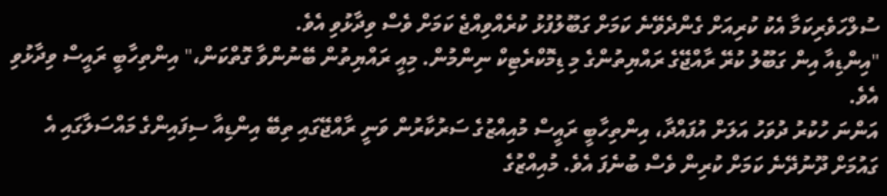ސުލްހަވެރިކަމާ އެކު ކުރިއަށް ގެންދެވޭނެ ކަމަށް ގަބޫލުފުޅު ކުރެއްވިއްޖެ ކަމަށް ވެސް ވިދާޅުވި އެވެ.
"އިންޑިއާ އިން ގަބޫލު ކުރޭ ރާއްޖޭގެ ރައްޔިތުންގެ މި ޑިމޮކްރެޓިކް ނިންމުން. މިއީ ރައްޔިތުން ބޭނުންވާ ގޮތްކަން،" އިންތިހާބީ ރައީސް ވިދާޅުވި އެވެ.
އަންނަ ހުކުރު ދުވަހު އަލަށް އުފައްދާ، އިންތިހާބީ ރައީސް މުއިއްޒުގެ ސަރުކާރުން ވަނީ ރާއްޖޭގައި ތިބޭ އިންޑިއާ ސިފައިންގެ މައްސަލާގައި އެ ގައުމަށް ދޫނުދޭނެ ކަމަށް ކުރިން ވެސް ބުނެފަ އެވެ. މުއިއްޒުގެ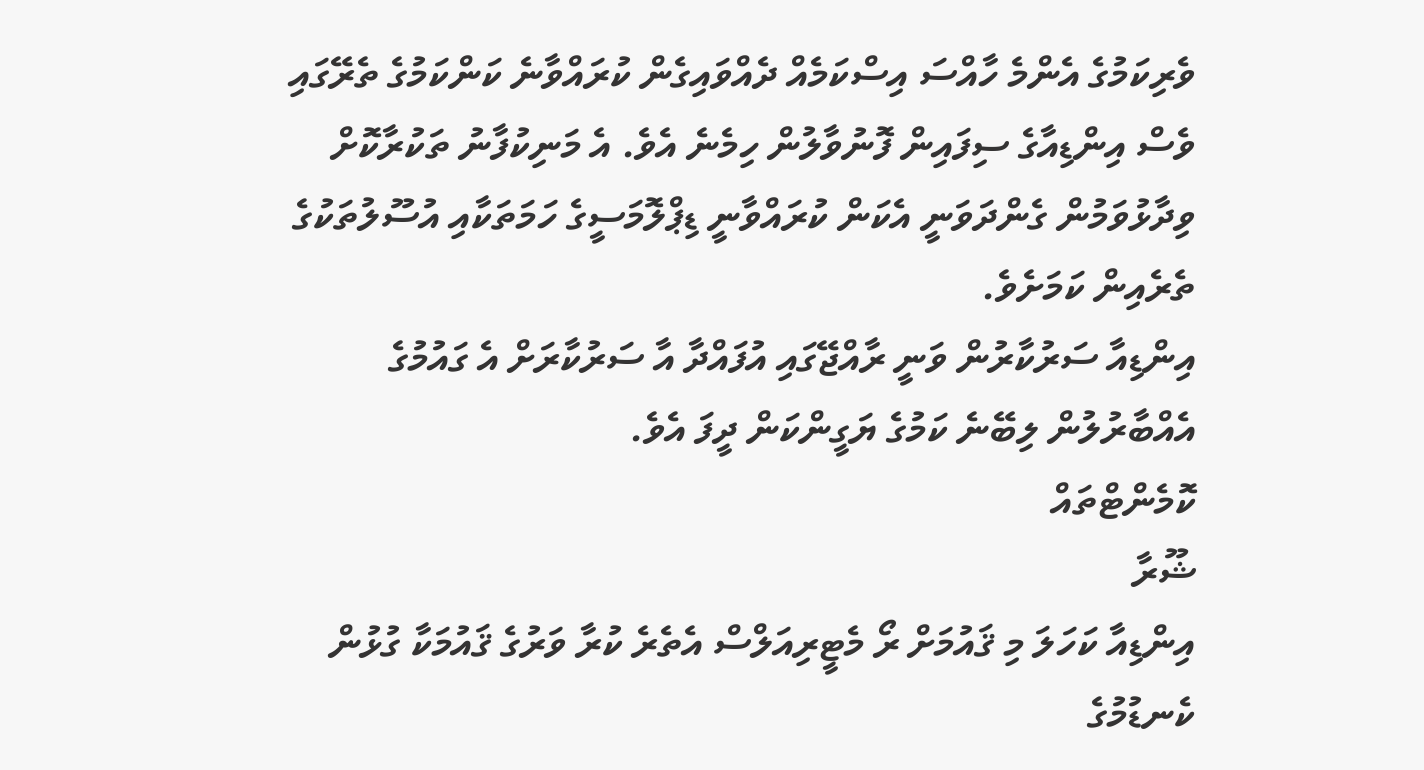ވެރިކަމުގެ އެންމެ ހާއްސަ އިސްކަމެއް ދެއްވައިގެން ކުރައްވާނެ ކަންކަމުގެ ތެރޭގައި ވެސް އިންޑިއާގެ ސިފައިން ފޮނުވާލުން ހިމެނެ އެވެ. އެ މަނިކުފާނު ތަކުރާކޮށް ވިދާޅުވަމުން ގެންދަވަނީ އެކަން ކުރައްވާނީ ޑިޕްލޮމަސީގެ ހަމަތަކާއި އުސޫލުތަކުގެ ތެރެއިން ކަމަށެވެ.
އިންޑިއާ ސަރުކާރުން ވަނީ ރާއްޖޭގައި އުފައްދާ އާ ސަރުކާރަށް އެ ގައުމުގެ އެއްބާރުލުން ލިބޭނެ ކަމުގެ ޔަގީންކަން ދީފަ އެވެ.
ކޮމެންޓްތައް
ޝޫރާ
އިންޑިއާ ކަހަލަ މި ޤައުމަށް ރޯ މެޓީރިއަލްސް އެތެރެ ކުރާ ވަރުގެ ޤައުމަކާ ގުޅުން ކެނޑުމުގެ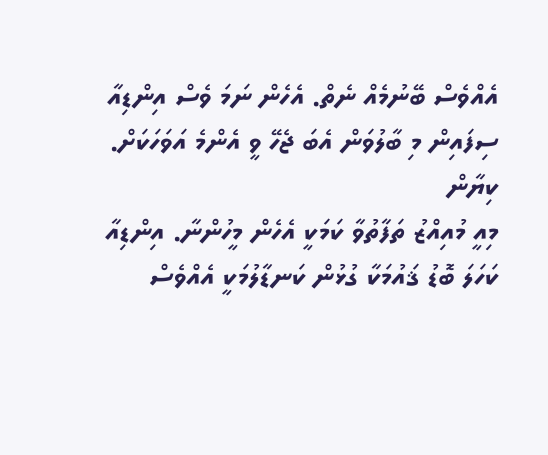އެއްވެސް ބޭނުމެއް ނެތް. އެހެން ނަމަ ވެސް އިންޑިއާ ސިފައިން މި ބާލުވަން އެބަ ޖެހޭ ވީ އެންމެ އަވަހަކަށް.
ކިޔާން
މިއީ މުއިއްޒު ތަފާތުވާ ކަމަކީ އެހެން މީހުންނާ. އިންޑިއާ ކަހަލަ ބޮޑު ޤައުމަކާ ގުޅުން ކަނޑާލުމަކީ އެއްވެސް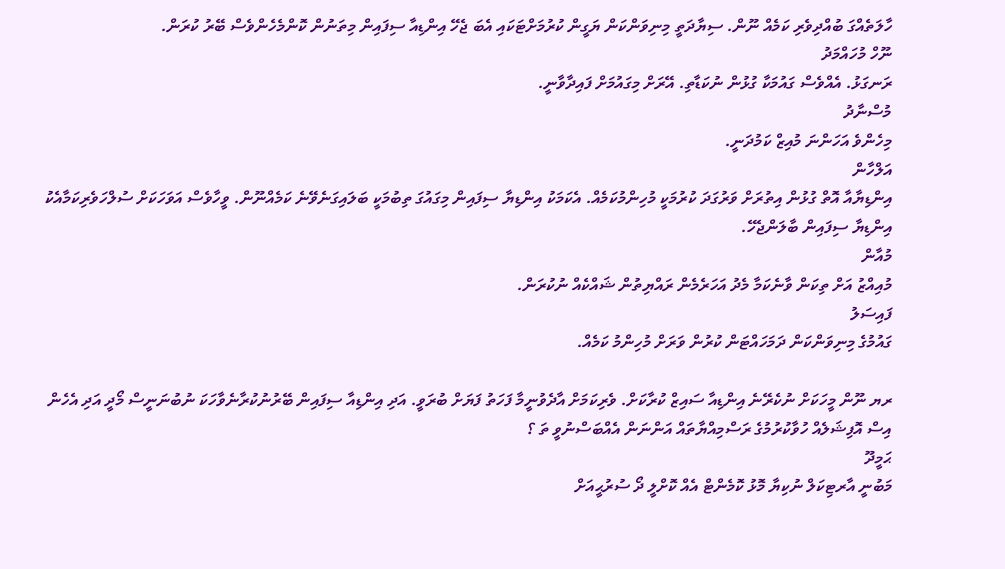ހާލަތެއްގަ ބުއްދިވެރި ކަމެއް ނޫން. ސިޔާދަތީ މިނިވަންކަން ޔަގީން ކުރުމަށްޓަކައި އެބަ ޖެހޭ އިންޑިއާ ސިފައިން މިތަނުން ކޮންމެހެންވެސް ބޭރު ކުރަން.
ނޫހް މުހައްމަދު
ރަނގަޅު. އެއްވެސް ގައުމަކާ ގުޅުން ނުކަޑާތި. އޭރަށް މިގައުމަށް ފައިދާވާނީ.
މުސްނާދު
މިހެންވެ އަހަންނަ މުއިޒް ކަމުދަނީ.
އަލްހާން
އިންޑިޔާއާ އޮތް ގުޅުން އިތުރަށް ވަރުގަދަ ކުރުމަކީ މުހިންމުކަމެއް. އެކަމަކު އިންޑިޔާ ސިފައިން މިގައުގަ ތިބުމަކީ ބަލައިގަނެވޭނެ ކަމެއްނޫން. ވީހާވެސް އަވަހަކަށް ސުލްހަވެރިކަމާއެކު އިންޑިޔާ ސިފައިން ބާލަންޖެހޭ.
މުއާން
މުއިއްޒު އަށް ތިކަން ވާނެކަމާ މެދު އަހަރެމެން ރައްޔިތުން ޝައްކެއް ނުކުރަން.
ފައިސަލު
ގައުމުގެ މިނިވަންކަން ދަމަހައްޓަން ކުރުން ވަރަށް މުހިންމު ކަމެއް.

ރޔ ނޫން މީހަކަށް ނުކެރޭނެ އިންޑިއާ ސައިޒް ކުރާކަށް. ވެރިކަމަށް އާދެވުނީމާ ފަހަތު ފަޔަށް ބުރަވީ. އަދި އިންޑިއާ ސިފައިން ބޭރުނުކުރާނެވާހަކަ ނުބުނަނީސް މޯދީ އަދި އެހެން އިސް އޮފިޝަލެއް ހުވާކުރުމުގެ ރަސްމިއްޔާތައް އަންނަން އެއްބަސްނުވީ ތަ ؟
ޙަމީދޫ
މަބުނީ އާރޓިކަލް ނުކިޔާ މޮޅު ކޮމެންޓް އެއް ކޮށްލީ ދޯ ސުރުޙީއަށް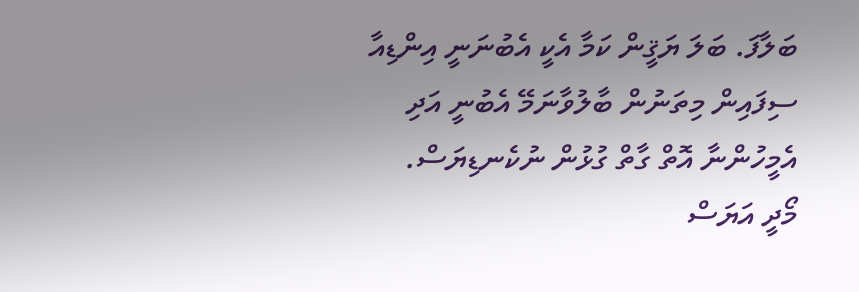ބަލާފަ. ބަލަ ޔަޤީން ކަމާ އެކީ އެބުނަނީ އިންޑިއާ ސިފައިން މިތަނުން ބާލުވާނަމޭ އެބުނީ އަދި އެމީހުންނާ އޮތް ގާތް ގުޅުން ނުކެނޑިޔަސް. މޯދީ އަޔަސް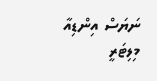ނަޔަސް އިންޑިއާ މިލިޓަރީ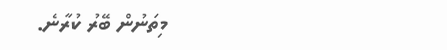މިތަނުން ބޭރު ކުރާނެ.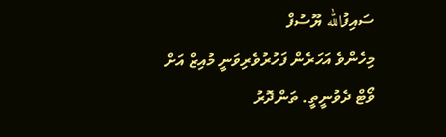ސައިފުالله ޔޫސުފް
މިހެންވެ އަހަރެން ފަހުރުވެރިވަނީ މުއިޒް އަށް ވޯޓް ދެވުނީތީ. ތަންދޮރު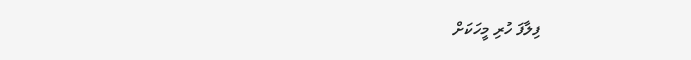ފިލާފަ ހުރި މީހަކަށް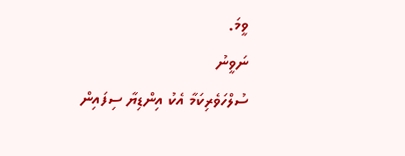ވީމަ.
ނަވީނު
ސުލްހަވެރިކަމާ އެކު އިންޑިޔާ ސިފައިން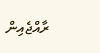ރާއްޖެއިން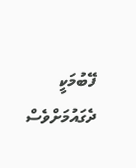ފޭބުމަކީ ދެގައުމަށްވެސް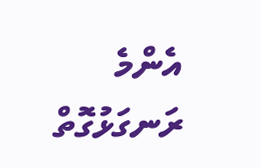އެންމެ ރަނގަޅުގޮތް